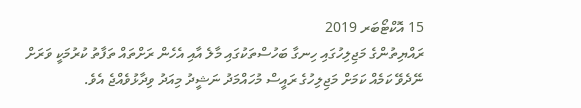15 އޮކްޓޯބަރ 2019
ރައްޔިތުންގެ މަޖިލިހުގައި ހިނގާ ބަހުސްތަކުގައި މާލެ އާއި އެހެން ރަށްތައް ތަފާތު ކުރުމަކީ ވަރަށް ނޭދެވޭ ކަމެއް ކަމަށް މަޖިލިހުގެ ރައީސް މުހައްމަދު ނަޝީދު މިއަދު ވިދާޅުވެއްޖެ އެވެ.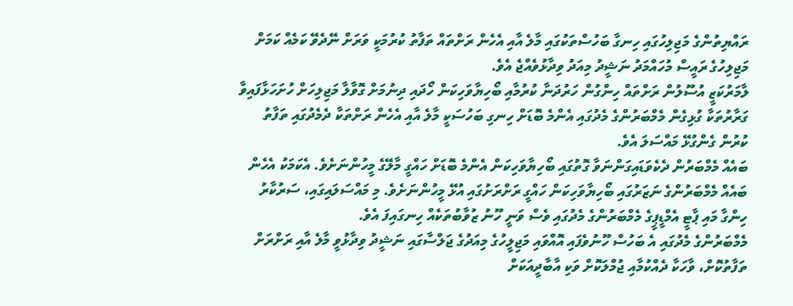ރައްޔިތުންގެ މަޖިލިހުގައި ހިނގާ ބަހުސްތަކުގައި މާލެ އާއި އެހެން ރަށްތައް ތަފާތު ކުރުމަކީ ވަރަށް ނޭދެވޭ ކަމެއް ކަމަށް މަޖިލިހުގެ ރައީސް މުހައްމަދު ނަޝީދު މިއަދު ވިދާޅުވެއްޖެ އެވެ.
ލާމަރުކަޒީ އުސޫލުން ރަށްތައް ހިންގުން ހަރުދަނާ ކުރުމާއި ބޯހިޔާވަހިކަން ހޯދައި ދިނުމަށް ގޮވާލާ މަޖިލިހަށް ހުށަހަޅާފައިވާ ގަރާރުތަކާ ގުޅިގެން މެމްބަރުންގެ މެދުގައި އެންމެ ބޮޑަށް ހިނގި ބަހުސަކީ މާލެ އާއި އެހެން ރަށްތަކާ ދެމެދުގައި ތަފާތު ކުރުން ގެންގުޅޭ މައްސަލަ އެވެ.
ބައެއް މެމްބަރުން ދެކެވަޑައިގަންނަވާ ގޮތުގައި ބޯހިޔާވަހިކަން އެންމެ ބޮޑަށް ހައްގީ މާލޭގެ މީހުންނަށެވެ. އެކަމަކު އެހެން ބައެއް މެމްބަރުންގެ ނަޒަރުގައި ބޯހިޔާވަހިކަން ހައްގީ ރަށްރަށުގައި އުޅޭ މީހުންނަށެވެ. މި މައްސަލައިގައި، ސަރުކާރު ހިންގާ މައި ޕާޓީ އެމްޑީޕީގެ މެމްބަރުންގެ މެދުގައި ވެސް ވަނީ ހޫނު ޒުވާބުތަކެއް ހިނގައިފަ އެވެ.
މެމްބަރުންގެ މެދުގައި އެ ބަހުސް ހޫނުވެފައި އޮއްވައި މަޖިލީހުގެ މިއަދުގެ ޖަލްސާގައި ނަޝީދު ވިދާޅުވީ މާލެ އާއި ރަށްރަށް ތަފާތުކޮށް، ވާހަކާ ދެއްކުމާއި ޖުމްލަކޮށް ވަކި އާބާދީއަކަށް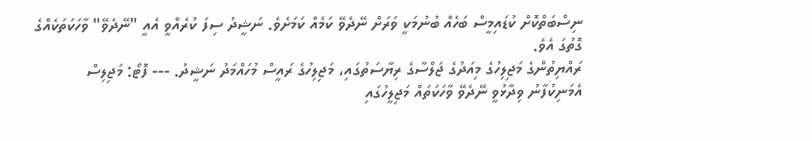ނިސްބަތްކޮށް ކުޑައިމީސް ބަހެއް ބުނުމަކީ ވަރަށް ނޭދެވޭ ކަމެއް ކަމަށެވެ. ނަޝީދު ސިފަ ކުރެއްވީ އެއީ "ނޭދެވޭ" ވާހަކަތަކެއްގެ ގޮތުގަ އެވެ.
ރައްޔިތުންގެ މަޖިލިހުގެ މިއަދުގެ ޖަލްސާގެ ރިޔާސަތުގައި، މަޖިލިހުގެ ރައީސް މުހައްމަދު ނަޝީދު. --- ފޮޓޯ: މަޖިލިސް
އެމަނިކުފާނު ވިދާޅުވީ ނޭދެވޭ ވާހަކަތައް މަޖިލީހުގައި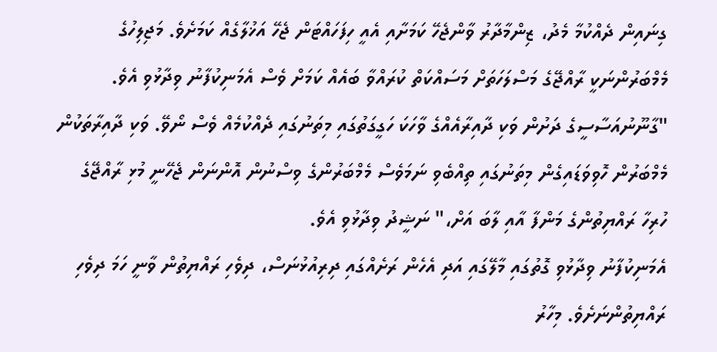ގިނައިން ދެއްކުމާ މެދު، ޒިންމާދާރު ވާންޖެހޭ ކަމަށާއި އެއީ ހިފަހައްޓަން ޖެހޭ އަޚުލާގެއް ކަމަށެވެ. މަޖިލިހުގެ މެމްބަރުންނަކީ ރާއްޖޭގެ މަސްލަހަތަށް މަސައްކަތް ކުރައްވާ ބައެއް ކަމަށް ވެސް އެމަނިކުފާނު ވިދާޅުވި އެވެ.
"ގާނޫނުއަސާސީގެ ދަށުން ވަކި ދާއިރާއެއްގެ ވާހަކަ ހަގީގަތުގައި މިތަނުގައި ދެއްކުމެއް ވެސް ނޯވޭ. ވަކި ދާއިރާތަކުން މެމްބަރުން ހޮވިވަޑައިގެން މިތަނުގައި ތިއްބެވި ނަމަވެސް މެމްބަރުންގެ ވިސްނުން އޮންނަން ޖެހޭނީ މުޅި ރާއްޖޭގެ ހުރިހާ ރައްޔިތުންގެ މަންފާ އާއި ލާބަ އަށް،" ނަޝީދު ވިދާޅުވި އެވެ.
އެމަނިކުފާނު ވިދާޅުވި ގޮތުގައި މާލޭގައި އަދި އެހެން ރަށެއްގައި ދިރިއުޅުނަސް، ދިވެހި ރައްޔިތުން ވާނީ ހަމަ ދިވެހި ރައްޔިތުންނަށެވެ. މިހާރު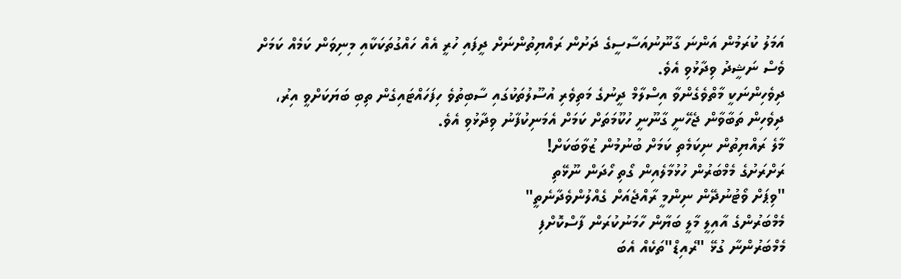އަމަލު ކުރަމުން އަންނަ ގާނޫނުއަސާސީގެ ދަށުން ރައްޔިތުންނަށް ދީފައި ހުރީ އެއް ހައްގުތަކަކާއި މިނިވަން ކަމެއް ކަމަށް ވެސް ނަޝީދު ވިދާޅުވި އެވެ.
ދިވެހިންނަކީ މާތްވެގެންވާ އިސްލާމް ދީނުގެ މަތިވެރި އުސޫލުތަކުގައި ސާބިތުވެ ހިފަހައްޓައިގެން ތިބި ބަޔަކަށްވީ އިރު، ދިވެހިން ތަބާވާން ޖެހޭނީ ގާނޫނީ ހުކޫމަތަށް ކަމަށް އެމަނިކުފާނު ވިދާޅުވި އެވެ.
މާލެ ރައްޔިތުން ނިކަމެތި ކަމަށް ބުނުމުން ޒުވާބަކަށް!
ރަށްރަށުގެ މެމްބަރުން ހުޅުމާލެއިން ގޯތި ހޯދަން ނޫޅޭތި
"ވިޕަށް ވޯޓުނުދޭން ނިންމީ ރާއްޖެއަށް ގެއްލުންވެދާނެތީ"
މެމްބަރުންގެ އާއިލީ މާލީ ބަޔާން ހާމަނުކުރަން ފާސްކޮށްފި
މެމްބަރުންނާ ގުޅޭ "ރެއިޑް"ތަކެއް އެބަ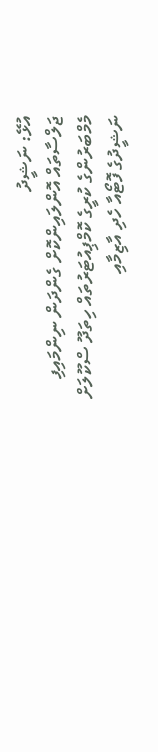އުޅޭ: ނަޝީދު
ޖަލްސާތައް އޮންލައިންކޮށް ގެންދަން ނިންމައިފި
މެމްބަރުންގެ ކުރީގެ ކޮމްޕިއުޓަރުތައް ހިތަދޫ ސްކޫލަށް
ނަޝީދުގެ ފޮޓޯއާ ހެދި އާޒިމާއި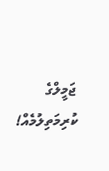ޖަމީލްގެ ކުރިމަތިލުމެއް!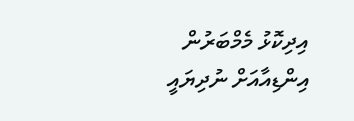އިދިކޮޅު މެމްބަރުން އިންޑިއާއަށް ނުދިޔައީ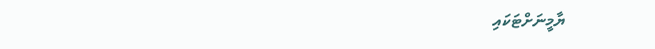ޔާމީނަށްޓަކައި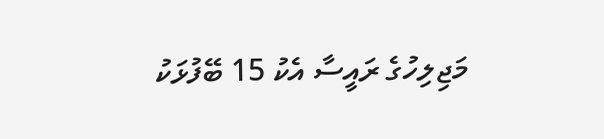މަޖިލިހުގެ ރައީސާ އެކު 15 ބޭފުޅަކު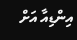އިންޑިއާ އަށް